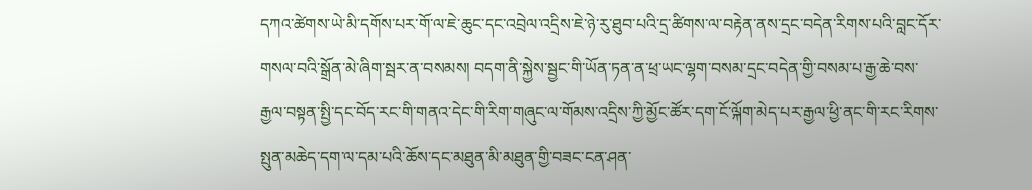དཀའ་ཚེགས་ཡེ་མི་དགོས་པར་གོ་ལ་ཇེ་ཆུང་དང་འབྲེལ་འདྲིས་ཇེ་ཉེ་རུ་ཐུབ་པའི་དྲ་ཚིགས་ལ་བརྟེན་ནས་དྲང་བདེན་རིགས་པའི་བླང་དོར་གསལ་བའི་སྒྲོན་མེ་ཞིག་སྦར་ན་བསམས། བདག་ནི་སྐྱེས་སྦྱང་གི་ཡོན་ཏན་ན་ཕྲ་ཡང་ལྷག་བསམ་དྲང་བདེན་གྱི་བསམ་པ་རྒྱ་ཆེ་བས་རྒྱལ་བསྟན་སྤྱི་དང་བོད་རང་གི་གནའ་དེང་གི་རིག་གཞུང་ལ་གོམས་འདྲིས་ཀྱི་མྱོང་ཚོར་དག་ངོ་ལྐོག་མེད་པར་རྒྱལ་ཕྱི་ནང་གི་རང་རིགས་སྤུན་མཆེད་དག་ལ་དམ་པའི་ཆོས་དང་མཐུན་མི་མཐུན་གྱི་བཟང་ངན་ཤན་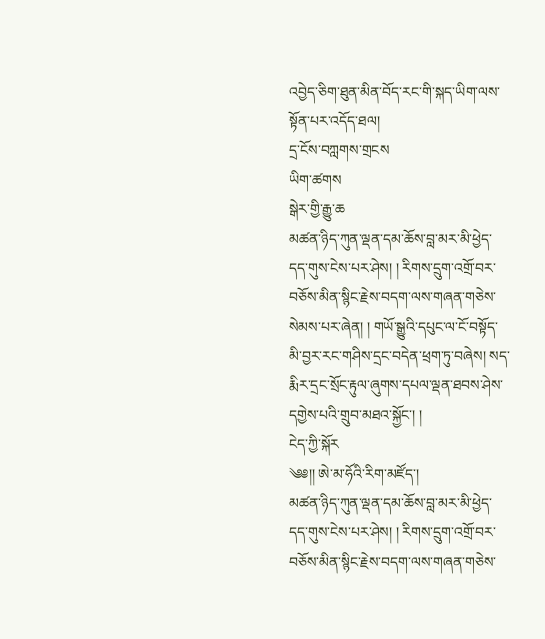འབྱེད་ཅིག་ཐུན་མིན་བོད་རང་གི་སྐད་ཡིག་ལས་སྟོན་པར་འདོད་ཐལ།
དྲ་ངོས་བཀླགས་གྲངས
ཡིག་ཚགས
སྒེར་གྱི་རྒྱུ་ཆ
མཚན་ཉིད་ཀུན་ལྡན་དམ་ཆོས་བླ་མར་མི་ཕྱེད་དད་གུས་ངེས་པར་ཤེས། ། རིགས་དྲུག་འགྲོ་བར་བཅོས་མིན་སྙིང་རྗེས་བདག་ལས་གཞན་གཅེས་སེམས་པར་ཞེན། ། གཡོ་སྒྱུའི་དཔུང་ལ་ངོ་བསྟོད་མི་བྱར་རང་གཤིས་དྲང་བདེན་ཕྲག་ཏུ་བཞེས། སད་རྨིར་དྲང་སྲོང་རྟུལ་ཞུགས་དཔལ་ལྡན་ཐབས་ཤེས་དགྱེས་པའི་གྲུབ་མཐའ་སྐྱོང་། །
ངེད་ཀྱི་སྐོར
༄༅།། ཨེ་མ་ཧོའི་རིག་མཛོད་།
མཚན་ཉིད་ཀུན་ལྡན་དམ་ཆོས་བླ་མར་མི་ཕྱེད་དད་གུས་ངེས་པར་ཤེས། ། རིགས་དྲུག་འགྲོ་བར་བཅོས་མིན་སྙིང་རྗེས་བདག་ལས་གཞན་གཅེས་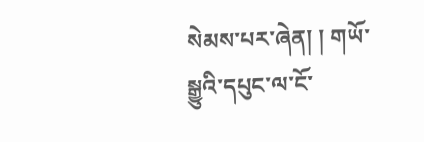སེམས་པར་ཞེན། ། གཡོ་སྒྱུའི་དཔུང་ལ་ངོ་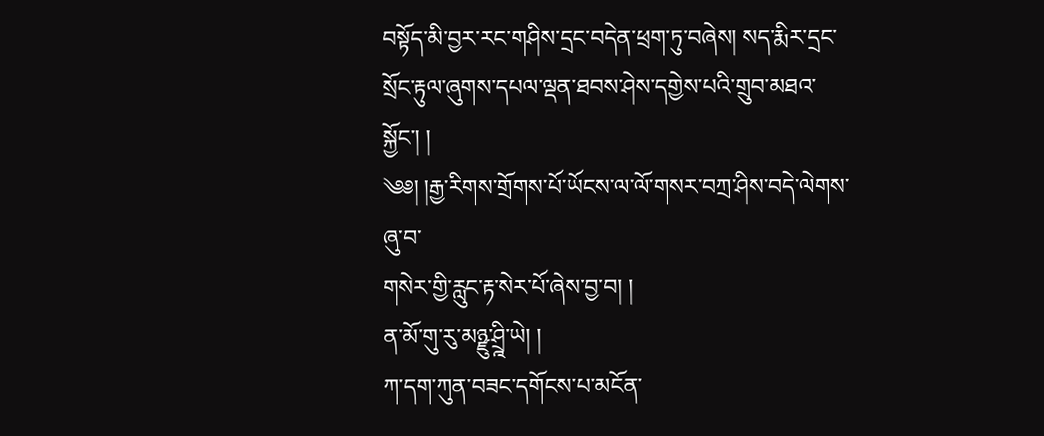བསྟོད་མི་བྱར་རང་གཤིས་དྲང་བདེན་ཕྲག་ཏུ་བཞེས། སད་རྨིར་དྲང་སྲོང་རྟུལ་ཞུགས་དཔལ་ལྡན་ཐབས་ཤེས་དགྱེས་པའི་གྲུབ་མཐའ་སྐྱོང་། །
༄༅། །རྒྱ་རིགས་གྲོགས་པོ་ཡོངས་ལ་ལོ་གསར་བཀྲ་ཤིས་བདེ་ལེགས་ཞུ་བ་
གསེར་གྱི་རླུང་རྟ་སེར་པོ་ཞེས་བྱ་བ། །
ན་མོ་གུ་རུ་མཉྫུ་ཤྲྰི་ཡེ། །
ཀ་དག་ཀུན་བཟང་དགོངས་པ་མངོན་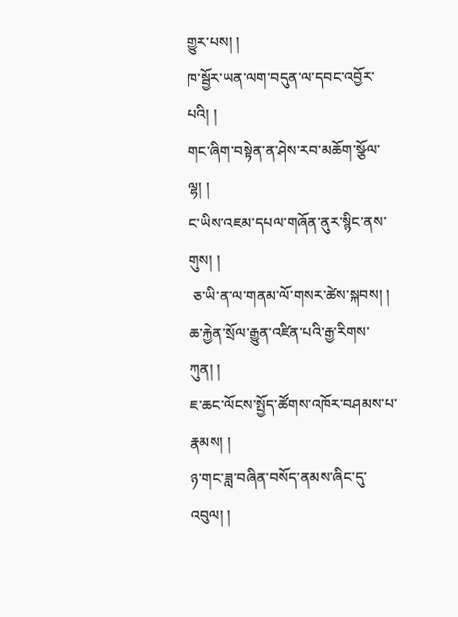གྱུར་པས། །
ཁ་སྦྱོར་ཡན་ལག་བདུན་ལ་དབང་འབྱོར་པའི། །
གང་ཞིག་བསྟེན་ན་ཤེས་རབ་མཆོག་སྩོལ་ལྷ། །
ང་ཡིས་འཇམ་དཔལ་གཞོན་ནུར་སྙིང་ནས་གུས། །
 ཅ་ཡི་ན་ལ་གནམ་ལོ་གསར་ཚེས་སྐབས། །
ཆ་རྐྱེན་སྲོལ་རྒྱུན་འཛིན་པའི་རྒྱ་རིགས་ཀུན། །
ཇ་ཆང་ལོངས་སྤྱོད་ཚོགས་འཁོར་བཤམས་པ་རྣམས། །
ཉ་གང་ཟླ་བཞིན་བསོད་ནམས་ཞིང་དུ་འབུལ། །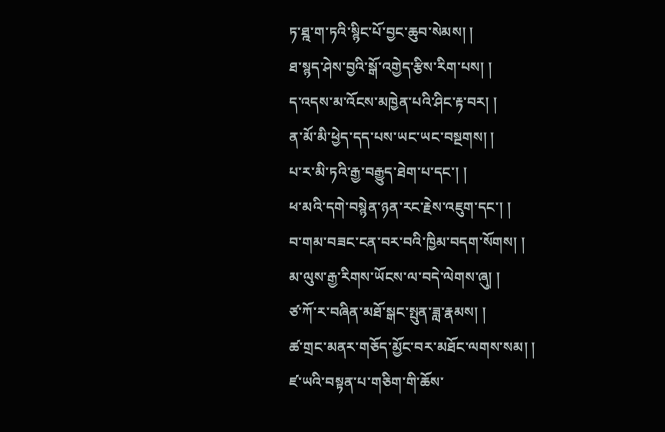ཏ་ཐྰ་ག་ཏའི་སྙིང་པོ་བྱང་ཆུབ་སེམས། །
ཐ་སྙད་ཤེས་བྱའི་སྒོ་འགྱེད་རྩིས་རིག་པས། །
ད་འདས་མ་འོངས་མཁྱེན་པའི་ཤིང་རྟ་བར། །
ན་མོ་མི་ཕྱེད་དད་པས་ཡང་ཡང་བསྔགས། །
པ་ར་མི་ཏའི་རྒྱ་བརྒྱུད་ཐེག་པ་དང་། །
ཕ་མའི་དགེ་བསྙེན་ཉན་རང་རྗེས་འཇུག་དང་། །
བ་གམ་བཟང་ངན་བར་བའི་ཁྱིམ་བདག་སོགས། །
མ་ལུས་རྒྱ་རིགས་ཡོངས་ལ་བདེ་ལེགས་ཞུ། །
ཙ་ཀོ་ར་བཞིན་མཐོ་སྒང་སྤུན་ཟླ་རྣམས། །
ཚ་གྲང་མནར་གཅོད་མྱོང་བར་མཐོང་ལགས་སམ། །
ཛ་ཡའི་བསྟན་པ་གཅིག་གི་ཆོས་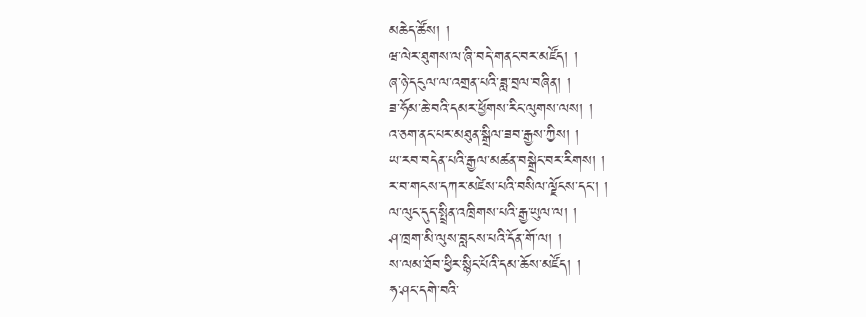མཆེད་ཚོས། །
ཝ་ལེར་ཐུགས་ལ་ཞི་བདེ་གནང་བར་མཛོད། །
ཞ་ཉེ་དངུལ་ལ་འགྲན་པའི་ཟླ་བྲལ་བཞིན། །
ཟ་ཧོམ་ཆེ་བའི་དམར་ཕྱོགས་རིང་ལུགས་ལས། །
འ་ཅག་ནང་པར་མཐུན་སྒྲིལ་ཟབ་རྒྱས་ཀྱིས། །
ཡ་རབ་བདེན་པའི་རྒྱལ་མཚན་བསྒྲེང་བར་རིགས། །
ར་བ་གངས་དཀར་མཛེས་པའི་བསིལ་ལྗོངས་དང་། །
ལ་ལུང་དུད་སྤྲིན་འཁྲིགས་པའི་རྒྱ་ཡུལ་ལ། །
ཤ་ཁྲག་མི་ལུས་བླངས་པའི་དོན་གོ་ལ། །
ས་ལམ་ཐོབ་ཕྱིར་སྙིང་པོའི་དམ་ཆོས་མཛོད། །
ཧ་ཤང་དགེ་བའི་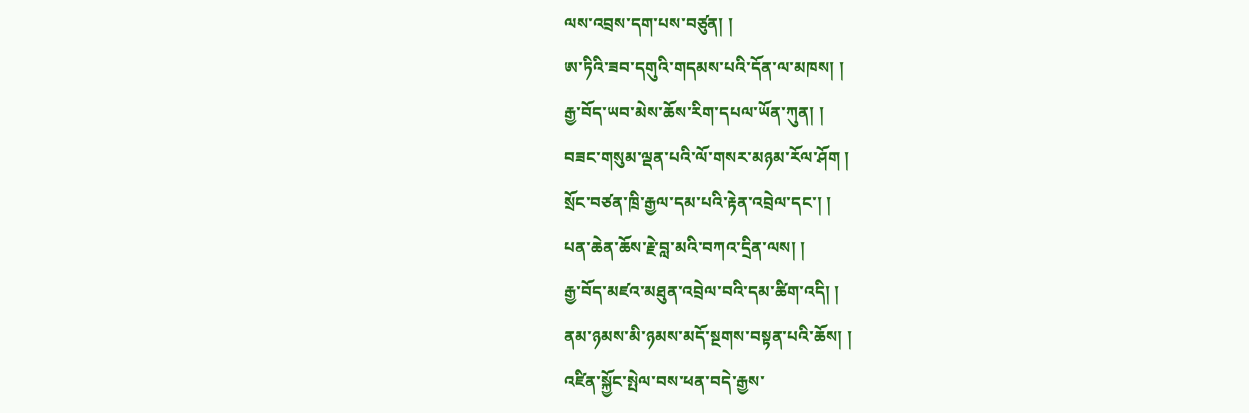ལས་འབྲས་དག་པས་བཙུན། །
ཨ་ཏིའི་ཟབ་དགུའི་གདམས་པའི་དོན་ལ་མཁས། །
རྒྱ་བོད་ཡབ་མེས་ཆོས་རིག་དཔལ་ཡོན་ཀུན། །
བཟང་གསུམ་ལྡན་པའི་ལོ་གསར་མཉམ་རོལ་ཤོག །
སྲོང་བཙན་ཁྲི་རྒྱལ་དམ་པའི་རྟེན་འབྲེལ་དང་། །
པན་ཆེན་ཆོས་རྗེ་བླ་མའི་བཀའ་དྲིན་ལས། །
རྒྱ་བོད་མཛའ་མཐུན་འབྲེལ་བའི་དམ་ཚིག་འདི། །
ནམ་ཉམས་མི་ཉམས་མདོ་སྔགས་བསྟན་པའི་ཆོས། །
འཛིན་སྐྱོང་སྤེལ་བས་ཕན་བདེ་རྒྱས་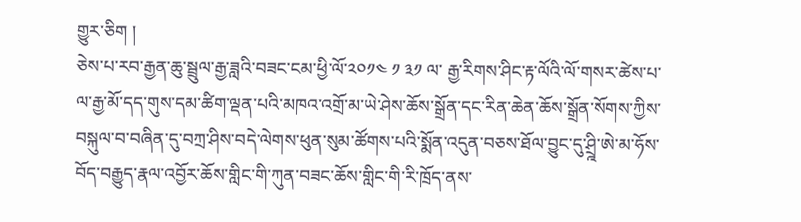གྱུར་ཅིག །
ཅེས་པ་རབ་རྒྱན་ཆུ་སྦྲུལ་རྒྱ་ཟླའི་བཟང་ངམ་ཕྱི་ལོ་༢༠༡༤ ༡ ༣༡ ལ་ རྒྱ་རིགས་ཤིང་རྟ་ལོའི་ལོ་གསར་ཚེས་པ་ལ་རྒྱ་མོ་དད་གུས་དམ་ཚིག་ལྡན་པའི་མཁའ་འགྲོ་མ་ཡེ་ཤེས་ཆོས་སྒྲོན་དང་རིན་ཆེན་ཆོས་སྒྲོན་སོགས་ཀྱིས་བསྐུལ་བ་བཞིན་དུ་བཀྲ་ཤིས་བདེ་ལེགས་ཕུན་སུམ་ཚོགས་པའི་སྨོན་འདུན་བཅས་ཐོལ་བྱུང་དུ་ཤྲྰི་ཨེ་མ་ཧོས་བོད་བརྒྱུད་རྣལ་འབྱོར་ཆོས་གླིང་གི་ཀུན་བཟང་ཆོས་གླིང་གི་རི་ཁྲོད་ནས་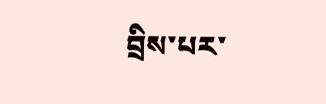བྲིས་པར་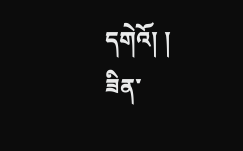དགེའོ། །
ཟིན་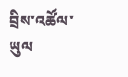བྲིས་འཚོལ་ཡུལ